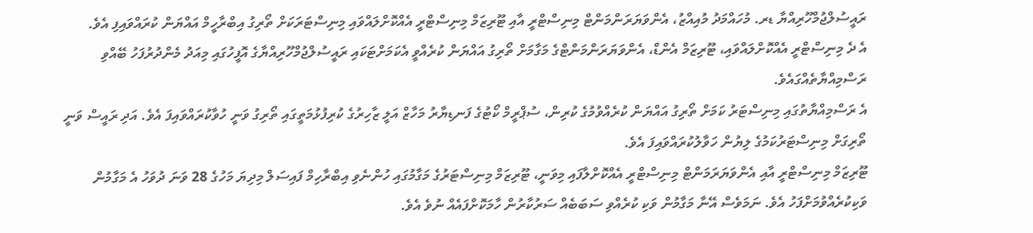ރައީސުލްޖުމްހޫރިއްޔާ ޑރ. މުހައްމަދު މުއިއްޒު، އެންވަޔަރަންމަންޓް މިނިސްޓްރީ އާއި ޓޫރިޒަމް މިނިސްޓްރީ އެއްކޮށްލައްވައި މިނިސްޓަރަކަށް ތޯރިގު އިބްރާހީމް އައްޔަން ކުރައްވައިފި އެވެ.
އެ ދެ މިނިސްޓްރީ އެއްކޮށްލައްވައި، ޓޫރިޒަމް އެންޑް، އެންވަޔަރަންމަންޓްގެ މަގާމަށް ތޯރިގު އައްޔަން ކުރެއްވީ އެކަމަށްޓަކައި ރައީސުލްޖުމްހޫރިއްޔާގެ އޮފީހުގައި މިއަދު މެންދުރުފަހު ބޭއްވި ރަސްމިއްޔާތެއްގައެވެ.
އެ ރަސްމިއްޔާތުގައި މިނިސްޓަރު ކަމަށް ތޯރިގު އައްޔަން ކުރެއްވުމުގެ ކުރިން، ސުޕްރީމް ކޯޓުގެ ފަނޑިޔާރު މަހާޒް އަލީ ޒާހިރުގެ ކުރިފުޅުމަތީގައި ތޯރިގު ވަނީ ހުވާކުރައްވައިފަ އެވެ. އަދި ރައީސް ވަނީ ތޯރިގަށް މިނިސްޓަރުކަމުގެ ލިޔުން ހަވާލުކުރައްވައިފަ އެވެ.
ޓޫރިޒަމް މިނިސްޓްރީ އާއި އެންވަޔަރަމަންޓް މިނިސްޓްރީ އެއްކޮށްލާފައި މިވަނީ، ޓޫރިޒަމް މިނިސްޓަރުގެ މަގާމުގައި ހުންނެވި އިބްރާހިމް ފައިސަލް މިދިޔަ މަހުގެ 28 ވަނަ ދުވަހު އެ މަގާމުން ވަކިކުރެއްވުމަށްފަހު އެވެ. ނަމަވެސް އޭނާ މަގާމުން ވަކި ކުރެއްވި ސަބަބެއް ސަރުކާރުން ހާމަކޮށްފައެއް ނުވެ އެވެ.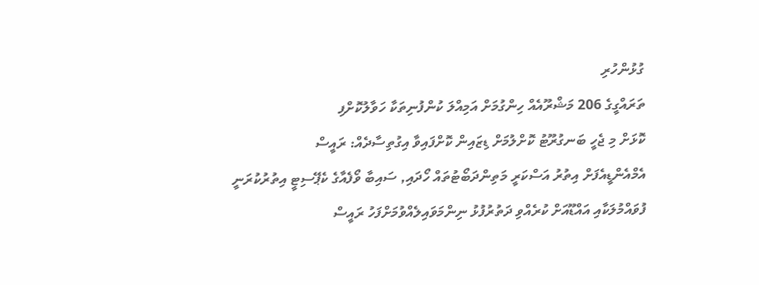ގުޅުންހުރި
ތަރައްގީގެ 206 މަޝްރޫއެއް ހިންގުމަށް އަމިއްލަ ކުންފުނިތަކާ ހަވާލުކޮށްފި
ކޮޅަށް މި ޖެހީ ބަނގުރޫޓު ކޮށްލުމަށް ޑިޒައިން ކޮށްފައިވާ އިގުތިސާދެއް: ރައީސް
އެމްއެންޑީއެފަށް އިތުރު އަސްކަރީ މަތިންދަބޯޓުތައް ހޯދައި, ސައިބާ ވޯފެއާގެ ކެޕޭސިޓީ އިތުރުކުރަނީ
ފުވައްމުލަކާއި އައްޑޫއަށް ކުރެއްވި ދަތުރުފުޅު ނިންމަވައިލެއްވުމަށްފަހު ރައީސް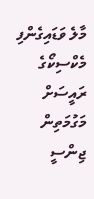މާލެ ވަޑައިގެންފި
މެކްސިކޯގެ ރައީސަށް މަގުމަތިން ޖިންސީ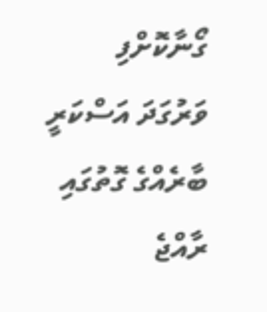ގޯނާކޮށްފި
ވަރުގަދަ އަސްކަރީ ބާރެއްގެ ގޮތުގައި ރާއްޖެ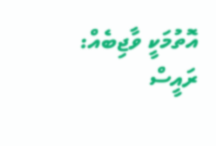އޮތުމަކީ ވާޖިބެއް: ރައީސް